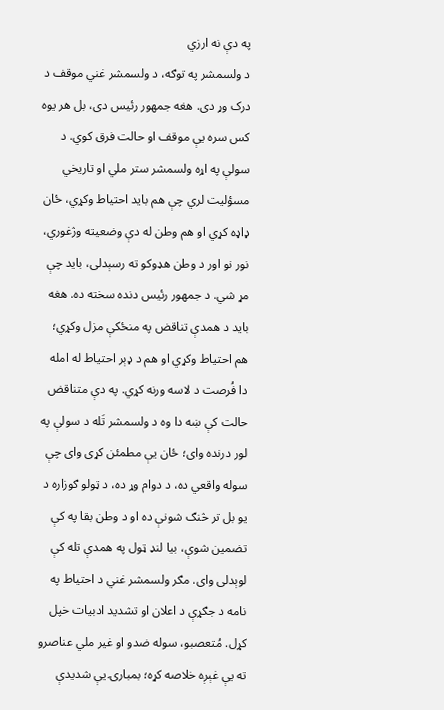په دې نه ارزي
د ولسمشر په توګه، د ولسمشر غني موقف د درک وړ دی. هغه جمهور رئیس دی، بل هر یوه کس سره یې موقف او حالت فرق کوي. د سولې په اړه ولسمشر ستر ملي او تاریخي مسؤلیت لري چې هم باید احتیاط وکړي، ځان ډاډه کړي او هم وطن له دې وضعیته وژغوري، نور نو اور د وطن هډوکو ته رسېدلی، باید چې مړ شي. د جمهور رئیس دنده سخته ده. هغه باید د همدې تناقض په منځکې مزل وکړي؛ هم احتیاط وکړي او هم د ډېر احتیاط له امله دا فُرصت د لاسه ورنه کړي. په دې متناقض حالت کې ښه دا وه د ولسمشر تَله د سولې په لور درنده وای؛ ځان یې مطمئن کړی وای چې سوله واقعي ده، د دوام وړ ده، د ټولو ګوزاره د یو بل تر څنګ شونې ده او د وطن بقا په کې تضمین شوې، بیا لنډ ټول په همدې تله کې لوېدلی وای. مګر ولسمشر غني د احتیاط په نامه د جګړې د اعلان او تشدید ادبیات خپل کړل. مُتعصبو، سوله ضدو او غیر ملي عناصرو ته یې غېږه خلاصه کړه؛ بمبارۍ یې شدیدې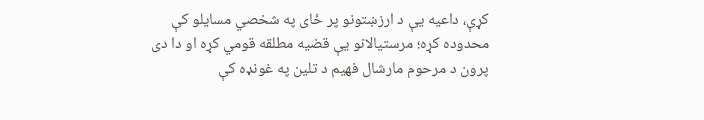کړې، داعیه یې د ارزښتونو پر ځای په شخصي مسایلو کې محدوده کړه؛ مرستیالانو یې قضیه مطلقه قومي کړه او دا دی پرون د مرحوم مارشال فهیم د تلین په غونډه کې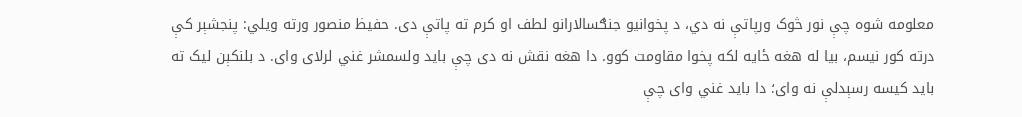معلومه شوه چې نور څوک ورپاتې نه دي، د پخوانیو جنګسالارانو لطف او کرم ته پاتې دی. حفیظ منصور ورته ویلي: پنجشېر کې درته کور نیسم، بیا له هغه ځایه لکه پخوا مقاومت کوو. دا هغه نقش نه دی چې باید ولسمشر غني لرلای وای. د بلنکېن لیک ته باید کیسه رسېدلې نه وای؛ دا باید غني وای چې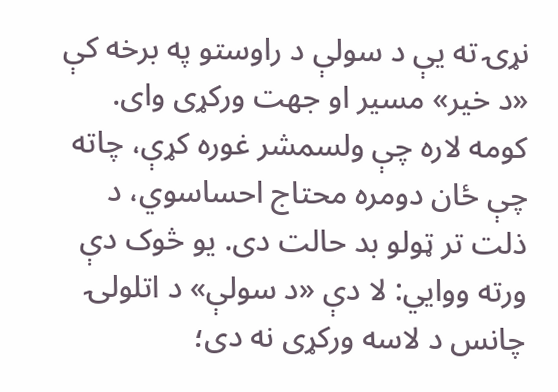نړۍ ته یې د سولې د راوستو په برخه کې «د خیر» مسیر او جهت ورکړی وای.
کومه لاره چې ولسمشر غوره کړې، چاته چې ځان دومره محتاج احساسوي، د ذلت تر ټولو بد حالت دی. یو څوک دې ورته ووایي: لا دې «د سولې» د اتلولۍ چانس د لاسه ورکړی نه دی؛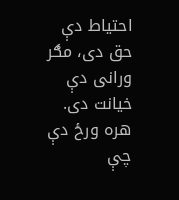احتیاط دې حق دی، مګر ورانی دې خیانت دی. هره ورځ دې چې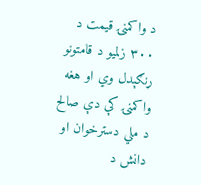د واکمنۍ قیمت د ۳۰۰ زلمیو د قامتونو ړنګېدل وي او هغه واکمنۍ کې دې صالح د ملي دسترخوان او دانش د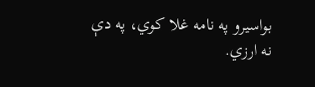بواسیرو په نامه غلا کوي، په دې نه ارزي.